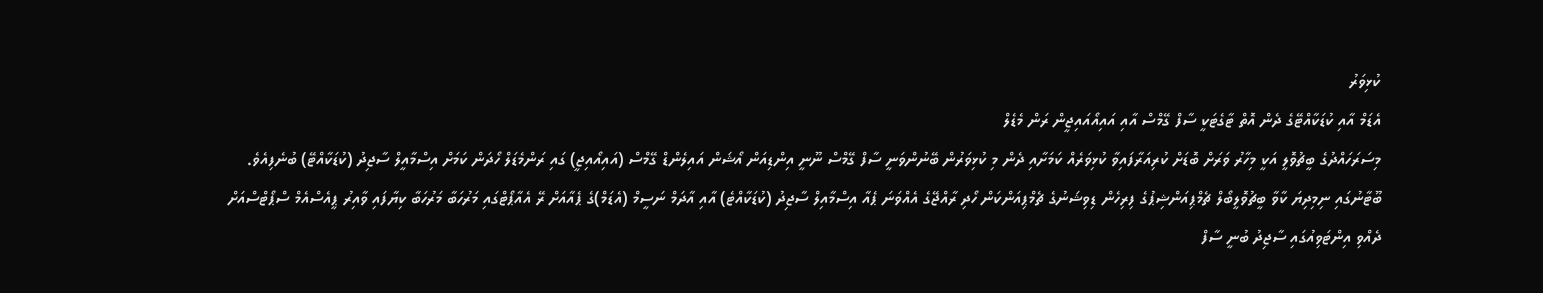ކުޅިވަރު
އެޑަމް އާއި ކުޑަކާއްޓޭގެ ދެން އޮތް ޓާގެޓަކީ ސާފް ގޭމްސް އާއި އައިއޯއައިޖީން ރަން މެޑެލް
މިސަރަހައްދުގެ ބީޗުވޮލީ އަކީ މިހާރު ވަރަށް ބޮޑަށް ކުރިއަރާފައިވާ ކުޅިވަރެއް ކަމަށާއި ދެން މި ކުޅިވަރުން ބޭނުންވަނީ ސާފް ގޭމްސް ނޫނީ އިންޑިއަން އޯޝަން އައިލެންޑް ގޭމްސް (އައިއޯއިޖީ) ގައި ރަންމެޑަލް ހޯދަން ކަމަށް އިސްމާއީލް ސާޖިދު (ކުޑަކާއްޓޭ) ބުނެފިއެވެ.
ބޫޓާނުގައި ނިމިދިޔަ ކާވާ ބީޗުވޮލީބޯލް ޗެމްޕިއަންޝިޕުގެ ފިރިހެން ޑިވިޝަނުގެ ޗެމްޕިއަންކަން ހޯދި ރާއްޖޭގެ އެއްވަނަ ޕެއާ އިސްމާއިލް ސާޖިދު (ކުޑަކާއްޓެ) އާއި އާދަމް ނަސީމް (އެޑަމް)ގެ ޕެއާއަށް ރޭ އެއާޕޯޓްގައި މަރުހަބާ މަރުހަބާ ކިޔާފައި ވާއިރު ޕީއެސްއެމް ސްޕޯޓްސްއަށް ދެއްވި އިންޓަވިއުގައި ސާޖިދު ބުނީ ސާފް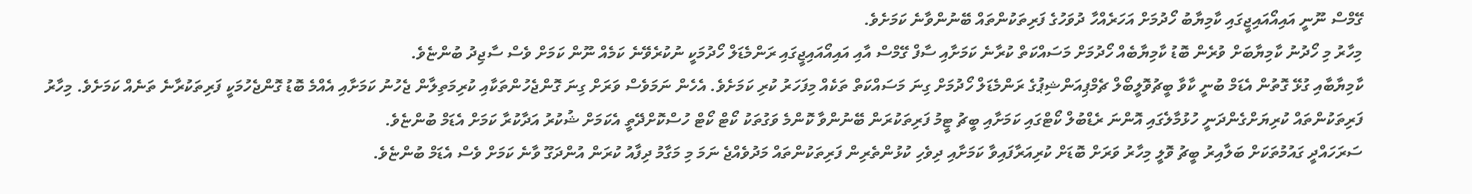ގޭމްސް ނޫނީ އައިއޯއައިޖީގައި ކާމިޔާބު ހޯދުމަށް އަހަރެއްހާ ދުވަހުގެ ފަރިތަކުންތައް ބޭނުންވާނެ ކަމަށެވެ.
މިހާރު މި ހޯދުނު ކާމިޔާބަށް ވުރެން ބޮޑު ކާމިޔާބެއް ހޯދުމަށް މަސައްކަތް ކުރާނެ ކަމަށާއި ސާފް ގޭމްސް އާއި އައިއޯއައިޖީގައި ރަންމެޑަލް ހޯދުމަކީ ނުކުރެވޭނެ ކަމެއް ނޫން ކަމަށް ވެސް ސާޖިދު ބުންޏެވެ.
ކާމިޔާބާއި ގުޅޭ ގޮތުން އެޑަމް ބުނީ ކާވާ ބީޗުވޮލީބޯލް ޗެމްޕިއަންޝިޕުގެ ރަންމެޑަލް ހޯދުމަށް ގިނަ މަސައްކަތް ތަކެއް މިފަހަރު ކުރި ކަމަށެވެ. އެހެން ނަމަވެސް ވަރަށް ގިނަ ގޮންޖެހުންތަކާއި ކުރިމަތިލާން ޖެހުނު ކަމަށާއި އެއްމެ ބޮޑު ގޮންޖެހުމަކީ ފަރިތަކުރާނެ ތަނެއް ކަމަށެވެ. މިހާރު ފަރިތަކުންތައް ކުރިޔަށްގެންދަނީ ހުޅުމާލެގައި އޮންނަ ރެޑްބުލް ކޯޓްގައި ކަމަށާއި ބީޗު ޓީމު ފަރިތަކުރަން ބޭނުންވާ ކޮންމެ ވަގުތަކު ކޯޓް ކޯޓް ހުސްކޮށްދޭތީ އެކަމަށް ޝުކުރު އަދާކުރާ ކަމަށް އެޑަމް ބުންޏެވެ.
ސަރަހައްދީ ގައުމުތަކަށް ބަލާއިރު ބީޗު ވޮލީ މިހާރު ވަރަށް ބޮޑަށް ކުރިއަރާފައިވާ ކަމަށާއި ދިވެހި ކުޅުންތެރިން ފަރިތަކުންތައް މަދުވެއްޖެ ނަމަ މި މަގާމު ދިފާއު ކުރަން އުންދަގޫ ވާނެ ކަމަށް ވެސް އެޑަމް ބުންޏެވެ.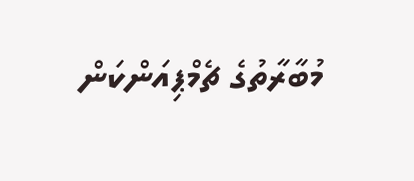މުބާރާތުގެ ޗެމްޕިއަންކަން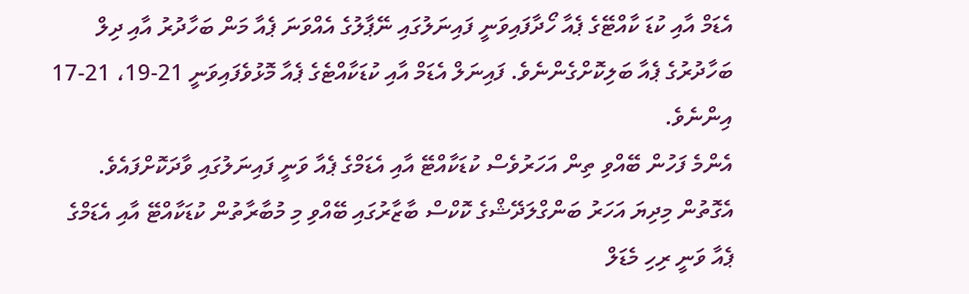އެޑަމް އާއި ކުޑަ ކާއްޓޭގެ ޕެއާ ހޯދާފައިވަނީ ފައިނަލުގައި ނޭޕާލުގެ އެއްވަނަ ޕެއާ މަން ބަހާދުރު އާއި ދިލް ބަހާދުރުގެ ޕެއާ ބަލިކޮށްގެންނެވެ. ފައިނަލް އެޑަމް އާއި ކުޑަކާއްޓެގެ ޕެއާ މޮޅުވެފައިވަނީ 21-19، 21-17 އިންނެވެ.
އެންމެ ފަހުން ބޭއްވި ތިން އަހަރުވެސް ކުޑަކާއްޓޭ އާއި އެޑަމްގެ ޕެއާ ވަނީ ފައިނަލުގައި ވާދަކޮށްފައެވެ. އެގޮތުން މިދިޔަ އަހަރު ބަންގްލަދޭޝްގެ ކޮކްސް ބާޒާރުގައި ބޭއްވި މި މުބާރާތުން ކުޑަކާއްޓޭ އާއި އެޑަމްގެ ޕެއާ ވަނީ ރިހި މެޑަލް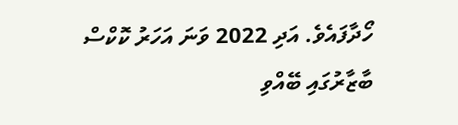ހޯދާފައެވެ. އަދި 2022 ވަނަ އަހަރު ކޮކްސް ބާޒާރުގައި ބޭއްވި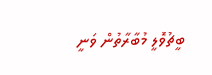ބީޗުވޮލީ މުބާރާތުން ވަނީ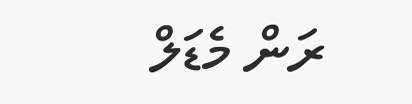ރަން މެޑަލް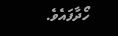ހޯދާފައެވެ.